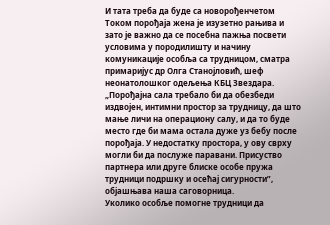И тата треба да буде са новорођенчетом
Током порођаја жена је изузетно рањива и зато је важно да се посебна пажња посвети условима у породилишту и начину комуникације особља са трудницом, сматра примаријус др Олга Станојловић, шеф неонатолошког одељења КБЦ Звездара.
„Порођајна сала требало би да обезбеди издвојен, интимни простор за трудницу, да што мање личи на операциону салу, и да то буде место где би мама остала дуже уз бебу после порођаја. У недостатку простора, у ову сврху могли би да послуже паравани. Присуство партнера или друге блиске особе пружа трудници подршку и осећај сигурности”, објашњава наша саговорница.
Уколико особље помогне трудници да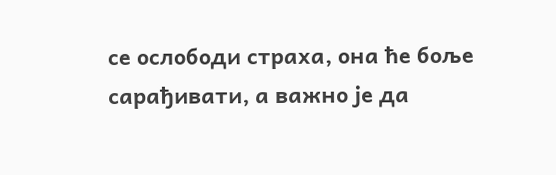се ослободи страха, она ће боље сарађивати, а важно је да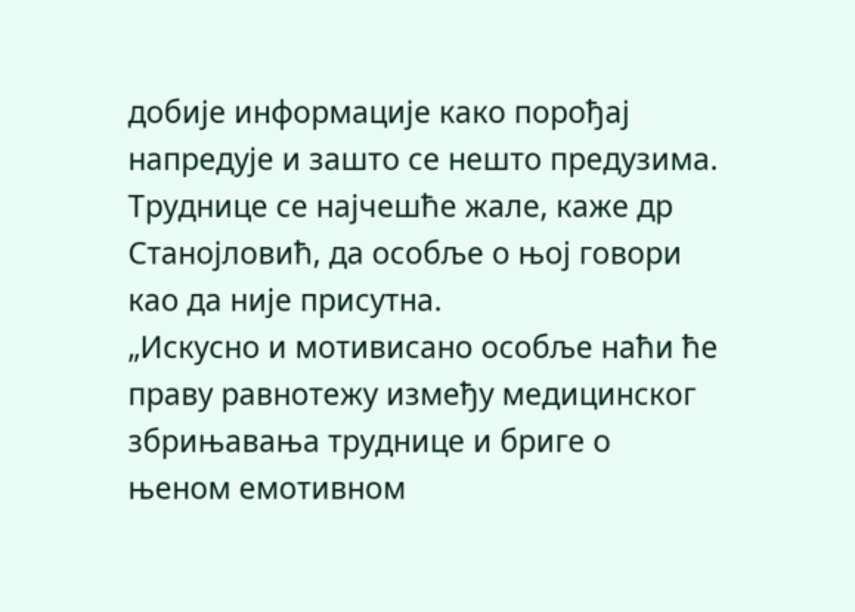добије информације како порођај напредује и зашто се нешто предузима. Труднице се најчешће жале, каже др Станојловић, да особље о њој говори као да није присутна.
„Искусно и мотивисано особље наћи ће праву равнотежу између медицинског збрињавања труднице и бриге о њеном емотивном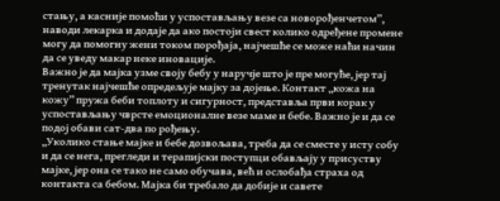стању, а касније помоћи у успостављању везе са новорођенчетом”, наводи лекарка и додаје да ако постоји свест колико одређене промене могу да помогну жени током порођаја, најчешће се може наћи начин да се уведу макар неке иновације.
Важно је да мајка узме своју бебу у наручје што је пре могуће, јер тај тренутак најчешће опредељује мајку за дојење. Контакт „кожа на кожу” пружа беби топлоту и сигурност, представља први корак у успостављању чврсте емоционалне везе маме и бебе. Важно је и да се подој обави сат-два по рођењу.
„Уколико стање мајке и бебе дозвољава, треба да се сместе у исту собу и да се нега, прегледи и терапијски поступци обављају у присуству мајке, јер она се тако не само обучава, већ и ослобађа страха од контакта са бебом. Мајка би требало да добије и савете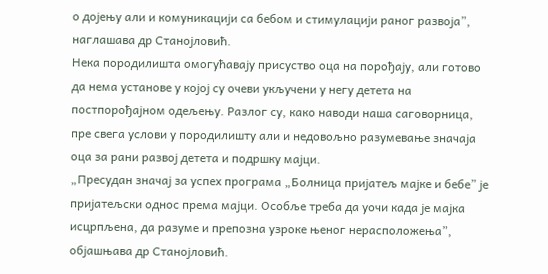о дојењу али и комуникацији са бебом и стимулацији раног развоја”, наглашава др Станојловић.
Нека породилишта омогућавају присуство оца на порођају, али готово да нема установе у којој су очеви укључени у негу детета на постпорођајном одељењу. Разлог су, како наводи наша саговорница, пре свега услови у породилишту али и недовољно разумевање значаја оца за рани развој детета и подршку мајци.
„Пресудан значај за успех програма „Болница пријатељ мајке и бебе” је пријатељски однос према мајци. Особље треба да уочи када је мајка исцрпљена, да разуме и препозна узроке њеног нерасположења”, објашњава др Станојловић.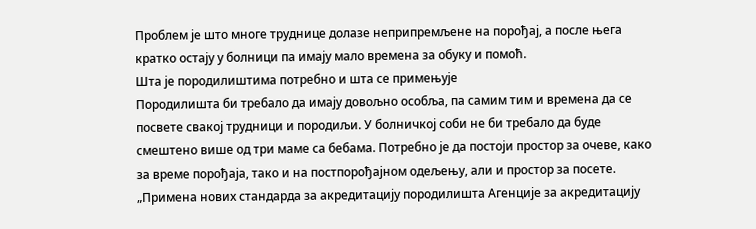Проблем је што многе труднице долазе неприпремљене на порођај, а после њега кратко остају у болници па имају мало времена за обуку и помоћ.
Шта је породилиштима потребно и шта се примењује
Породилишта би требало да имају довољно особља, па самим тим и времена да се посвете свакој трудници и породиљи. У болничкој соби не би требало да буде смештено више од три маме са бебама. Потребно је да постоји простор за очеве, како за време порођаја, тако и на постпорођајном одељењу, али и простор за посете.
„Примена нових стандарда за акредитацију породилишта Агенције за акредитацију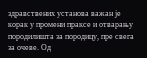здравствених установа важан је корак у промени праксе и отварању породилишта за породицу, пре свега за очеве. Од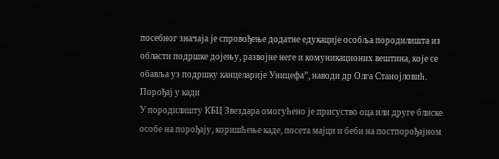посебног значаја је спровођење додатне едукације особља породилишта из области подршке дојењу, развојне неге и комуникационих вештина, које се обавља уз подршку канцеларије Уницефа”, наводи др Олга Станојловић.
Порођај у кади
У породилишту КБЦ Звездара омогућено је присуство оца или друге блиске особе на порођају, коришћење каде, посета мајци и беби на постпорођајном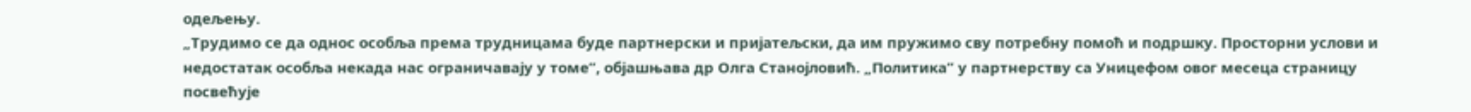одељењу.
„Трудимо се да однос особља према трудницама буде партнерски и пријатељски, да им пружимо сву потребну помоћ и подршку. Просторни услови и недостатак особља некада нас ограничавају у томе”, објашњава др Олга Станојловић. „Политика” у партнерству са Уницефом овог месеца страницу посвећује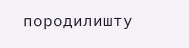породилишту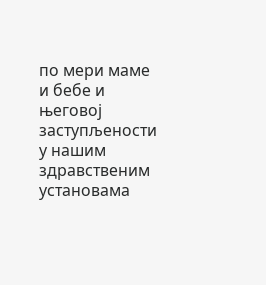по мери маме и бебе и његовој заступљености у нашим здравственим установама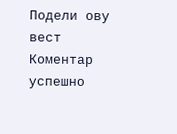Подели ову вест
Комeнтар успeшно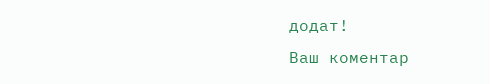додат!
Ваш комeнтар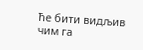ћe бити видљив чим га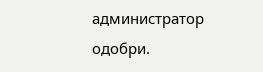администратор одобри.